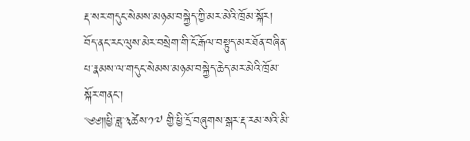རྡ་སར་གདུང་སེམས་མཉམ་བསྐྱེད་ཀྱི་མར་མེའི་ཁྲོམ་སྐོར།
བོད་ནང་རང་ལུས་མེར་བསྲེག་གི་ངོ་རྒོལ་བསྟུད་མར་ཐོན་བཞིན་པ་རྣམས་ལ་གདུང་སེམས་མཉམ་བསྐྱེད་ཆེད་མར་མེའི་ཁྲོམ་སྐོར་གནང་།
༄༅༎ཕྱི་ཟླ་༣ཚེས་༡༧ གྱི་ཕྱི་དྲོ་བཞུགས་སྒར་རྡ་རམ་སའི་མི་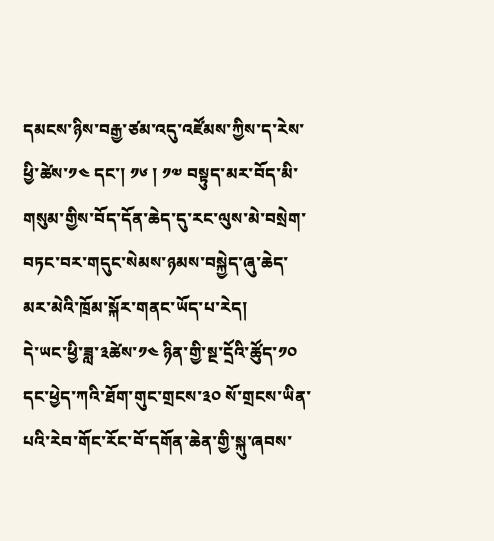དམངས་ཉིས་བརྒྱ་ཙམ་འདུ་འཛོམས་ཀྱིས་ད་རེས་ཕྱི་ཚེས་༡༤ དང་། ༡༦ ། ༡༧ བསྟུད་མར་བོད་མི་གསུམ་གྱིས་བོད་དོན་ཆེད་དུ་རང་ལུས་མེ་བསྲེག་བཏང་བར་གདུང་སེམས་ཉམས་བསྐྱེད་ཞུ་ཆེད་མར་མེའི་ཁྲོམ་སྐོར་གནང་ཡོད་པ་རེད།
དེ་ཡང་ཕྱི་ཟླ་༣ཚེས་༡༤ ཉིན་གྱི་སྔ་དྲོའི་ཚོུད་༡༠ དང་ཕྱེད་ཀའི་ཐོག་གུང་གྲངས་༣༠ སོ་གྲངས་ཡིན་པའི་རེབ་གོང་རོང་བོ་དགོན་ཆེན་གྱི་སྐུ་ཞབས་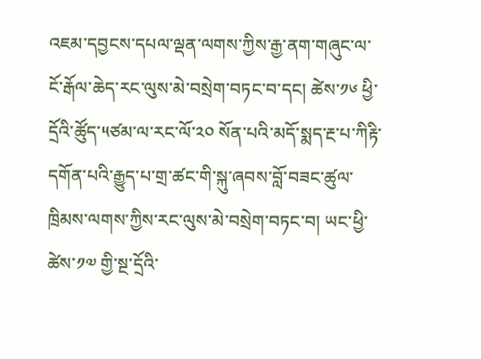འཇམ་དབྱངས་དཔལ་ལྡན་ལགས་ཀྱིས་རྒྱ་ནག་གཞུང་ལ་ངོ་རྒོལ་ཆེད་རང་ལུས་མེ་བསྲེག་བཏང་བ་དང། ཚེས་༡༦ ཕྱི་དྲོའི་ཚོུད་༥ཙམ་ལ་རང་ལོ་༢༠ སོན་པའི་མདོ་སྨད་རྔ་པ་ཀིརྟི་དགོན་པའི་རྒྱུད་པ་གྲ་ཚང་གི་སྐུ་ཞབས་བློ་བཟང་ཚུལ་ཁྲིམས་ལགས་ཀྱིས་རང་ལུས་མེ་བསྲེག་བཏང་བ། ཡང་ཕྱི་ཚེས་༡༧ གྱི་སྔ་དྲོའི་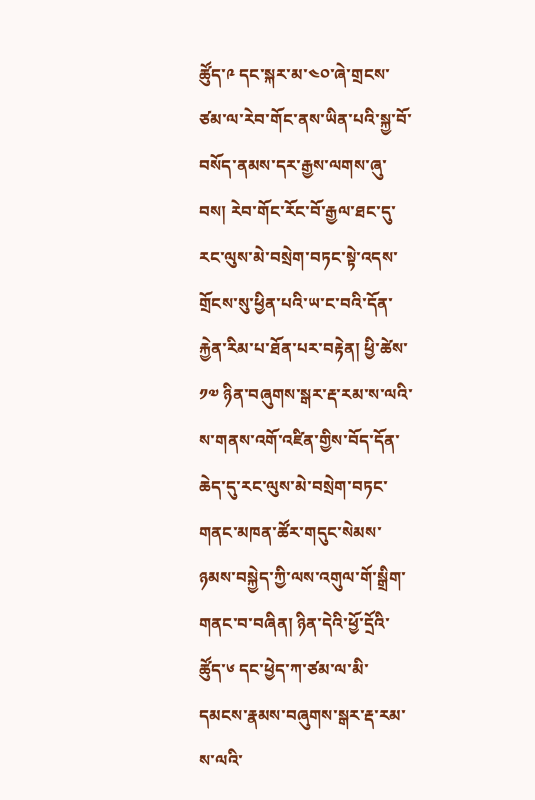ཚོུད་༩ དང་སྐར་མ་༤༠་ཞེ་གྲངས་ཙམ་ལ་རེབ་གོང་ནས་ཡིན་པའི་སྐྱ་བོ་བསོད་ནམས་དར་རྒྱས་ལགས་ཞུ་བས། རེབ་གོང་རོང་བོ་རྒྱལ་ཐང་དུ་རང་ལུས་མེ་བསྲེག་བཏང་སྟེ་འདས་གྲོངས་སུ་ཕྱིན་པའི་ཡ་ང་བའི་དོན་རྐྱེན་རིམ་པ་ཐོན་པར་བརྟེན། ཕྱི་ཚེས་༡༧ ཉིན་བཞུགས་སྒར་རྡ་རམ་ས་ལའི་ས་གནས་འགོ་འཛིན་གྱིས་བོད་དོན་ཆེད་དུ་རང་ལུས་མེ་བསྲེག་བཏང་གནང་མཁན་ཚོར་གདུང་སེམས་ཉམས་བསྐྱེད་ཀྱི་ལས་འགུལ་གོ་སྒྲིག་གནང་བ་བཞིན། ཉིན་དེའི་ཕྱོ་དྲོའི་ཚོུད་༦ དང་ཕྱེད་ཀ་ཙམ་ལ་མི་དམངས་རྣམས་བཞུགས་སྒར་རྡ་རམ་ས་ལའི་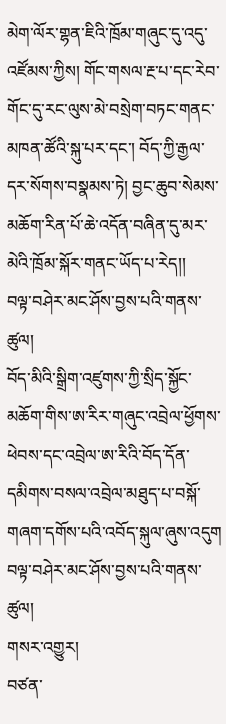མེག་ལོར་གྷན་ཇིའི་ཁྲོམ་གཞུང་དུ་འདུ་འཛོམས་ཀྱིས། གོང་གསལ་རྔ་པ་དང་རེབ་གོང་དུ་རང་ལུས་མེ་བསྲེག་བཏང་གནང་མཁན་ཚོའི་སྐུ་པར་དང་། བོད་ཀྱི་རྒྱལ་དར་སོགས་བསྣམས་ཏེ། བྱང་ཆུབ་སེམས་མཆོག་རིན་པོ་ཆེ་འདོན་བཞིན་དུ་མར་མེའི་ཁྲོམ་སྐོར་གནང་ཡོད་པ་རེད།།
བལྟ་བཤེར་མང་ཤོས་བྱས་པའི་གནས་ཚུལ།
བོད་མིའི་སྒྲིག་འཛུགས་ཀྱི་སྲིད་སྐྱོང་མཆོག་གིས་ཨ་རིར་གཞུང་འབྲེལ་ཕྱོགས་ཕེབས་དང་འབྲེལ་ཨ་རིའི་བོད་དོན་དམིགས་བསལ་འབྲེལ་མཐུད་པ་བསྐོ་གཞག་དགོས་པའི་འབོད་སྐུལ་ཞུས་འདུག
བལྟ་བཤེར་མང་ཤོས་བྱས་པའི་གནས་ཚུལ།
གསར་འགྱུར།
བཙན་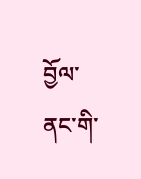བྱོལ་ནང་གི་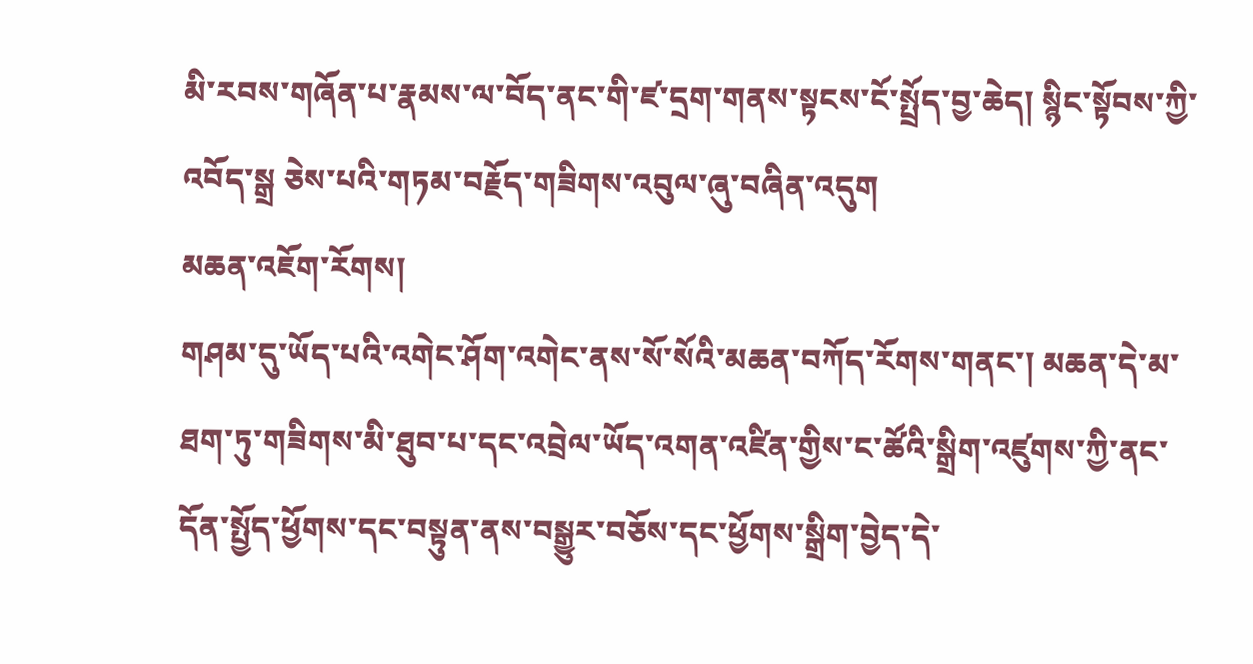མི་རབས་གཞོན་པ་རྣམས་ལ་བོད་ནང་གི་ཛ་དྲག་གནས་སྟངས་ངོ་སྤྲོད་བྱ་ཆེད། སྙིང་སྟོབས་ཀྱི་འབོད་སྒྲ ཅེས་པའི་གཏམ་བརྗོད་གཟིགས་འབུལ་ཞུ་བཞིན་འདུག
མཆན་འཇོག་རོགས།
གཤམ་དུ་ཡོད་པའི་འགེང་ཤོག་འགེང་ནས་སོ་སོའི་མཆན་བཀོད་རོགས་གནང་། མཆན་དེ་མ་ཐག་ཏུ་གཟིགས་མི་ཐུབ་པ་དང་འབྲེལ་ཡོད་འགན་འཛིན་གྱིས་ང་ཚོའི་སྒྲིག་འཛུགས་ཀྱི་ནང་དོན་སྤྱོད་ཕྱོགས་དང་བསྟུན་ནས་བསྒྱུར་བཅོས་དང་ཕྱོགས་སྒྲིག་བྱེད་དེ་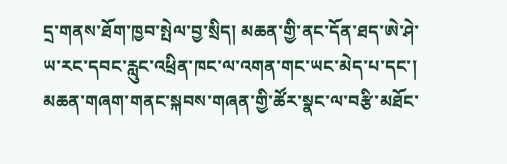དྲ་གནས་ཐོག་ཁྱབ་སྤེལ་བྱ་སྲིད། མཆན་གྱི་ནང་དོན་ཐད་ཨེ་ཤེ་ཡ་རང་དབང་རླུང་འཕྲིན་ཁང་ལ་འགན་གང་ཡང་མེད་པ་དང་། མཆན་གཞག་གནང་སྐབས་གཞན་གྱི་ཚོར་སྣང་ལ་བརྩི་མཐོང་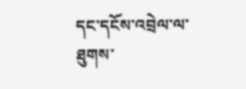དང་དངོས་འབྲེལ་ལ་ཐུགས་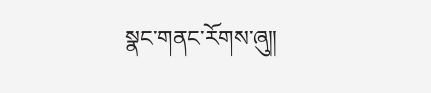སྣང་གནང་རོགས་ཞུ༎